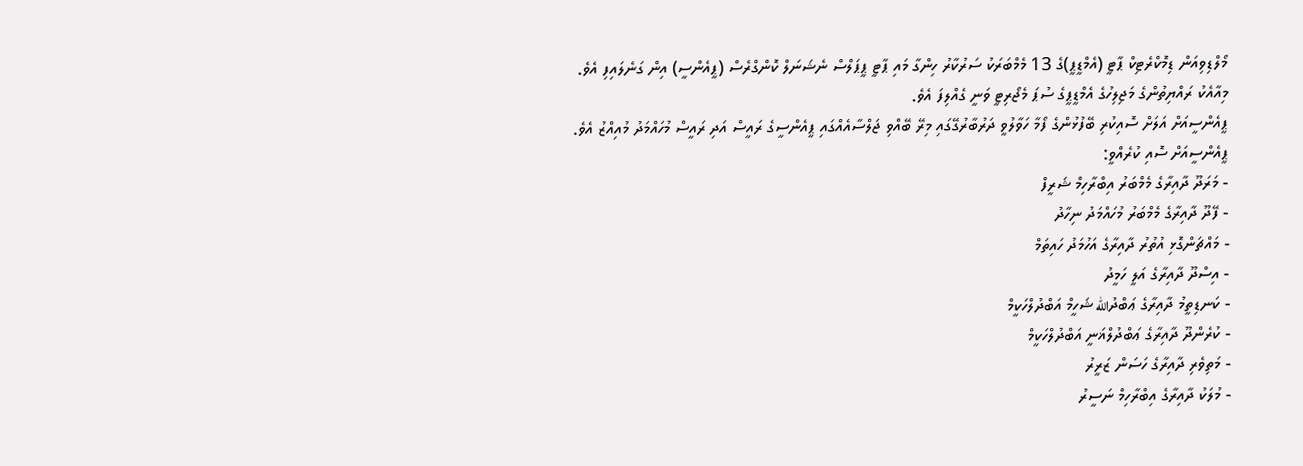މޯލްޑިވިއަން ޑިމޮކްރެޓިކް ޕާޓީ (އެމްޑީޕީ)ގެ 13 މެމްބަރަކު ސަރުކާރު ހިންގާ މައި ޕާޓީ ޕީޕަލްސް ނެޝަނަލް ކޮންގްރެސް (ޕީއެންސީ) އިން ގަނެލައިފި އެވެ.
މިއާއެކު ރައްޔިތުންގެ މަޖިލިހުގެ އެމްޑީޕީގެ ސުޕަ މެޖޯރިޓީ ވަނީ ގެއްލިފަ އެވެ.
ޕީއެންސީއަށް އަލަށް ސޮއިކުރި ބޭފުޅުންގެ ފޯމާ ހަވާލުވީ ދަރުބާރުގޭގައި މިރޭ ބޭއްވި ޖަލްސާއެއްގައި ޕީއެންސީގެ ރައީސް އަދި ރައީސް މުހައްމަދު މުއިއްޒު އެވެ.
ޕީއެންސީއަށް ސޮއި ކުރެއްވީ:
- މަރަދޫ ދާއިރާގެ މެމްބަރު އިބްރާހިމް ޝަރީފް
- ފޭދޫ ދާއިރާގެ މެމްބަރު މުހައްމަދު ނިހާދު
- މައްޗަންގޮޅި އުތުރު ދާއިރާގެ އަހުމަދު ހައިތަމް
- އިސްދޫ ދާއިރާގެ އަލީ ހަމީދު
- ކަނޑިތީމު ދާއިރާގެ ޢަބްދުالله ޝަހީމް އަބްދުލްހަކީމް
- ކުރެންދޫ ދާއިރާގެ ޢަބްދުލްޣަނީ އަބްދުލްހަކީމް
- މަތިވެރި ދާއިރާގެ ހަސަން ޒަރީރު
- މުލަކު ދާއިރާގެ އިބްރާހިމް ނަސީރު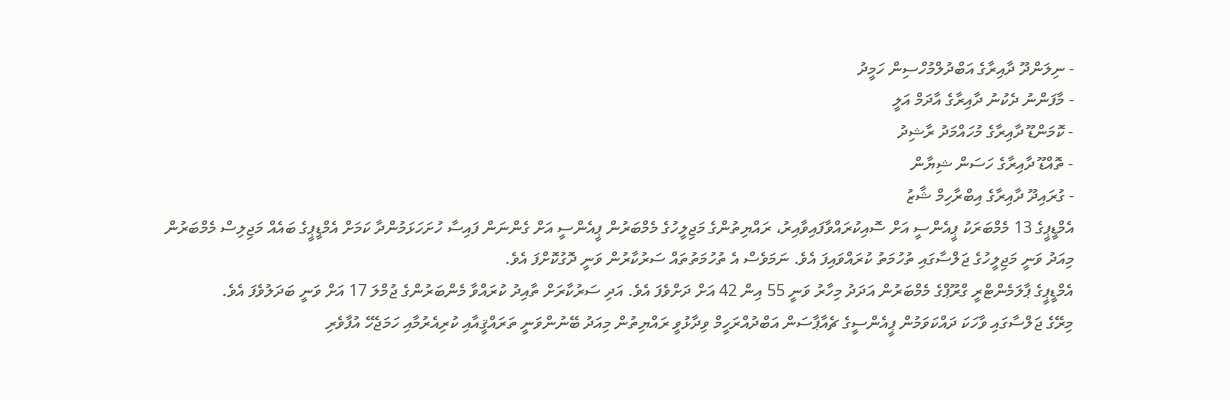- ނިލަންދޫ ދާއިރާގެ އަބްދުލްމުހްސިން ހަމީދު
- މާފަންނު ދެކުނު ދާއިރާގެ އާދަމް އަލީ
- ކޮމަންޑޫ ދާއިރާގެ މުހައްމަދު ރާޝިދު
- ތޮއްޑޫ ދާއިރާގެ ހަސަން ޝިޔާން
- ގުރައިދޫ ދާއިރާގެ އިބްރާހިމް ޝާޒު
އެމްޑީޕީގެ 13 މެމްބަރަކު ޕީއެންސީ އަށް ސޮއިކުރައްވާފައިވާއިރު، ރައްޔިތުންގެ މަޖިލީހުގެ މެމްބަރުން ޕީއެންސީ އަށް ގެންނަން ފައިސާ ހުށަހަޅަމުންދާ ކަމަށް އެމްޑީޕީގެ ބައެއް މަޖިލިސް މެމްބަރުން މިއަދު ވަނީ މަޖިލީހުގެ ޖަލްސާގައި ތުހުމަތު ކުރައްވައިފަ އެވެ. ނަމަވެސް އެ ތުހުމަތުތައް ސަރުކާރުން ވަނީ ދޮގުކޮށްފަ އެވެ.
އެމްޑީޕީގެ ޕާލަމެންޓްރީ ގްރޫޕްގެ މެމްބަރުން އަދަދު މިހާރު ވަނީ 55 އިން 42 އަށް ދަށްވެފަ އެވެ. އަދި ސަރުކާރަށް ތާއިދު ކުރައްވާ މެންބަރުންގެ ޖުމްލަ 17 އަށް ވަނީ ބަދަލުވެފަ އެވެ.
މިރޭގެ ޖަލްސާގައި ވާހަކަ ދައްކަވަމުން ޕީއެންސީގެ ޗެއާޕާސަން އަބްދުއްރަހީމް ވިދާޅުވީ ރައްޔިތުން މިއަދު ބޭނުންވަނީ ތަރައްޤީއާއި ކުރިއެރުމާއި ހަމަޖެހޭ އުފާވެރި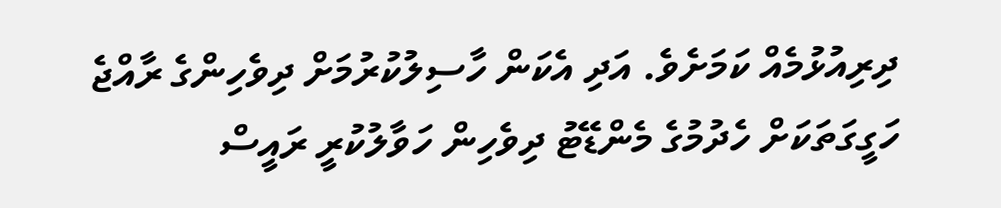ދިރިއުޅުމެއް ކަމަށެވެ. އަދި އެކަން ހާސިލުކުރުމަށް ދިވެހިންގެ ރާއްޖެ ހަގީގަތަކަށް ހެދުމުގެ މެންޑޭޓު ދިވެހިން ހަވާލުކުރީ ރައީސް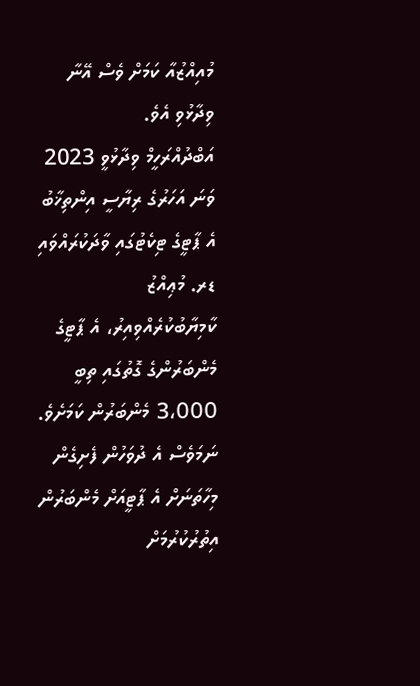މުއިއްޒުއާ ކަމަށް ވެސް އޭނާ ވިދާޅުވި އެވެ.
އަބްދުއްރަހީމް ވިދާޅުވީ 2023 ވަނަ އަހަރުގެ ރިޔާސީ އިންތިޚާބު އެ ޕާޓީގެ ޓިކެޓުގައި ވާދަކުރައްވައި ޑރ. މުޢިއްޒު ކާމިޔާބުކުރެއްވިއިރު، އެ ޕާޓީގެ މެންބަރުންގެ ގޮތުގައި ތިބީ 3،000 މެންބަރުން ކަމަށެވެ.
ނަމަވެސް އެ ދުވަހުން ފެށިގެން މިހާތަނަށް އެ ޕާޓީއަށް މެންބަރުން އިތުރުކުރުމަށް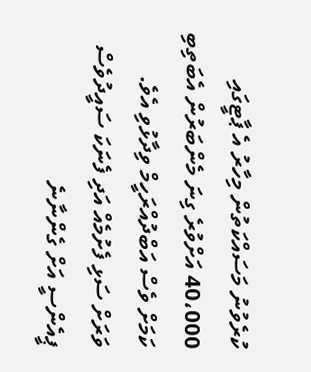ކުރެވުނު މަސައްކަތުން މިހާރު އެ ޕާޓީގައި 40،000 އަށްވުރެ ގިނަ މެންބަރުން އެބަތިބި ކަމަށް ވެސް އަބްދުއްރަހީމް ވިދާޅުވި އެވެ.
ވަރަށް ސަޅި ފެށުމެއް އަދި ފެނަކަ ސައީދުވެސް ޕީއެންސީ އަށް ގެންނާނެ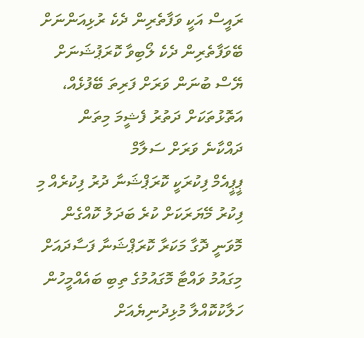ރައީސް އަކީ ވަފާތެރިން ދެކެ ރުޅިއަންނަށް ބޭވަފާތެރިން ދެކެ ލޯބިވާ ކޮރަޕުޝަނަށް ޔޭސް ބުނަން ވަރަށް ފަރިތަ ބޭފުޅެއް، އަތޮޅުތަކަށް ދަތުރު ފެޝީމަ މިތަން ދައްކާނެ ވަރަށް ސަލާމް
ޕީޕީއެމް ފިކުރަކީ ކޮރަޕްޝަނާ ދުރު ފިކުރެއް މި ފިކުރު މޭޔަރަކަށް ކުރެ ބަދަލު ކޮއްގެން މޮވަނީ ދޮގާ މަކަރާ ކޮރަޕްޝަނާ ފަސާދައަށް މިގައުމު ވައްޓާ މޮގައުމުގެ ތިބި ބައެއްމީހުން ހަލާކުކޮއްލާ މުޅިދުނިޔެއަށް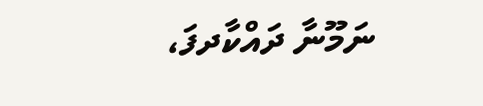ނަމޫނާ ދައްކާދފަ،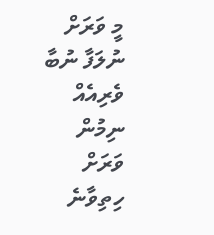މީ ވަރަށް ނުލަފާ ނުބާ ވެރިއެއް ނިމުން ވަރަށް ހިތިވާނެ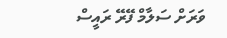ވަރަށް ސަލާމް ފޭރޭ ރައީސް